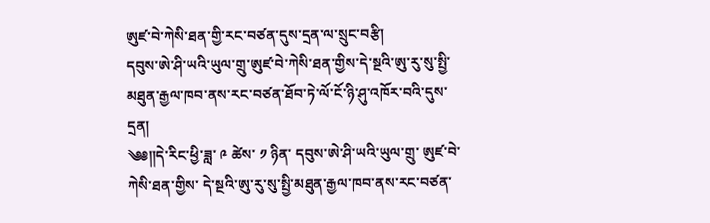ཨུཛ་བེ་ཀེསི་ཐན་གྱི་རང་བཙན་དུས་དྲན་ལ་སྲུང་བརྩི།
དབུས་ཨེ་ཤི་ཡའི་ཡུལ་གྲུ་ཨུཛ་བེ་ཀེསི་ཐན་གྱིས་དེ་སྔའི་ཨུ་རུ་སུ་སྤྱི་མཐུན་རྒྱལ་ཁབ་ནས་རང་བཙན་ཐོབ་ཏེ་ལོ་ངོ་ཉི་ཤུ་འཁོར་བའི་དུས་དྲན།
༄༅༎དེ་རིང་ཕྱི་ཟླ་ ༩ ཚེས་ ༡ ཉིན་ དབུས་ཨེ་ཤི་ཡའི་ཡུལ་གྲུ་ ཨུཛ་བེ་ཀེསི་ཐན་གྱིས་ དེ་སྔའི་ཨུ་རུ་སུ་སྤྱི་མཐུན་རྒྱལ་ཁབ་ནས་རང་བཙན་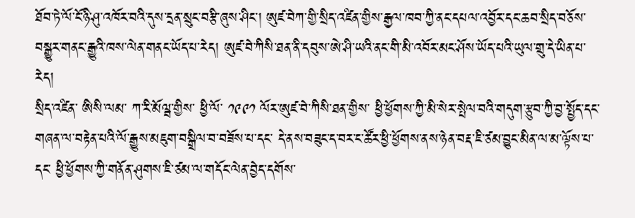ཐོབ་ཏེ་ལོ་ངོ་ཉི་ཤུ་འཁོར་བའི་དུས་དྲན་སྲུང་བརྩི་ཞུས་ཤིང་། ཨུཛ་བེཀ་གྱི་སྲིད་འཛིན་གྱིས་རྒྱལ་ཁབ་ཀྱི་ནང་དཔལ་འབྱོར་དང་ཆབ་སྲིད་བཅོས་བསྒྱུར་གནང་རྒྱུའི་ཁས་ལེན་གནང་ཡོད་པ་རེད། ཨུཛ་བེ་ཀིསི་ཐན་ནི་དབུས་ཨེ་ཤི་ཡའི་ནང་གི་མི་འབོར་མང་ཤོས་ཡོད་པའི་ཡུལ་གྲུ་དེ་ཡིན་པ་རེད།
སྲིད་འཛིན་ ཨིསི་ལམ་ ཀ་རི་མོལྦ་གྱིས་ ཕྱི་ལོ་ ༡༩༩༡ ལོར་ཨུཛ་བེ་ཀིསི་ཐན་གྱིས་ ཕྱི་ཕྱོགས་ཀྱི་མི་སེར་སྤེལ་བའི་གདུག་རྩུབ་ཀྱི་བྱ་སྤྱོད་དང་ གཞན་ལ་བརྟེན་པའི་ལོ་རྒྱུས་མཇུག་བསྒྲིལ་བ་བཟོས་པ་དང་ དེ་ནས་བཟུང་ད་བར་ང་ཚོར་ཕྱི་ཕྱོགས་ནས་ཉེན་བརྡ་ཇི་ཙམ་བྱུང་མིན་ལ་མ་ལྟོས་པ་དང་ ཕྱི་ཕྱོགས་ཀྱི་གནོན་ཤུགས་ཇི་ཙམ་ལ་གདོང་ལེན་བྱེད་དགོས་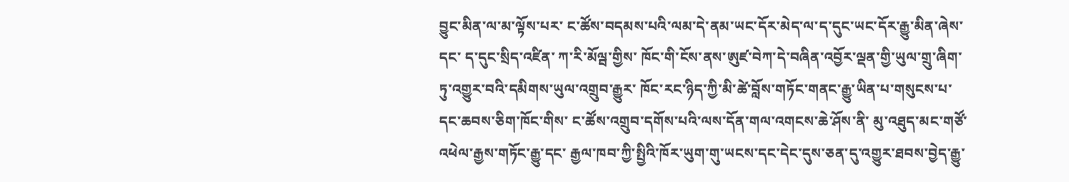བྱུང་མིན་ལ་མ་ལྟོས་པར་ ང་ཚོས་བདམས་པའི་ལམ་དེ་ནམ་ཡང་དོར་མེད་ལ་ད་དུང་ཡང་དོར་རྒྱུ་མིན་ཞེས་དང་ ད་དུང་སྲིད་འཛིན་ ཀ་རི་མོལྦ་གྱིས་ ཁོང་གི་ངོས་ནས་ཨུཛ་བེཀ་དེ་བཞིན་འབྱོར་ལྡན་གྱི་ཡུལ་གྲུ་ཞིག་ཏུ་འགྱུར་བའི་དམིགས་ཡུལ་འགྲུབ་རྒྱུར་ ཁོང་རང་ཉིད་ཀྱི་མི་ཚེ་བློས་གཏོང་གནང་རྒྱུ་ཡིན་པ་གསུངས་པ་དང་ཆབས་ཅིག་ཁོང་གིས་ ང་ཚོས་འགྲུབ་དགོས་པའི་ལས་དོན་གལ་འགངས་ཆེ་ཤོས་ནི་ མུ་འཐུད་མང་གཙོ་འཕེལ་རྒྱས་གཏོང་རྒྱུ་དང་ རྒྱལ་ཁབ་ཀྱི་སྤྱིའི་ཁོར་ཡུག་གུ་ཡངས་དང་དེང་དུས་ཅན་དུ་འགྱུར་ཐབས་བྱེད་རྒྱུ་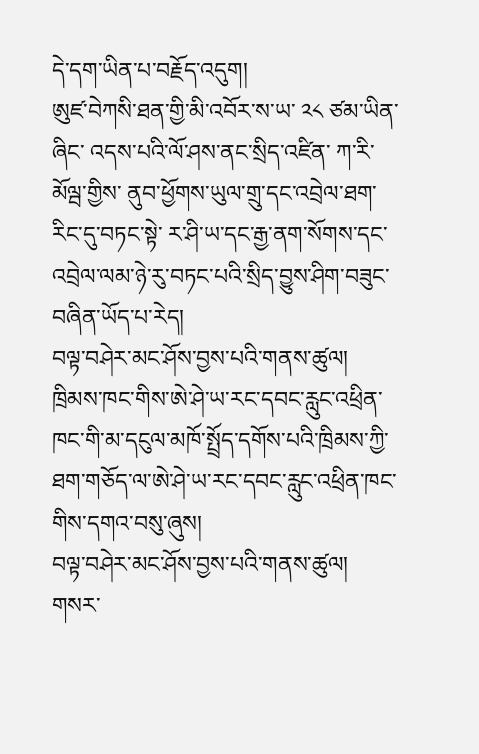དེ་དག་ཡིན་པ་བརྗོད་འདུག།
ཨུཛ་བེཀསི་ཐན་གྱི་མི་འབོར་ས་ཡ་ ༢༨ ཙམ་ཡིན་ཞིང་ འདས་པའི་ལོ་ཤས་ནང་སྲིད་འཛིན་ ཀ་རི་མོལྦ་གྱིས་ ནུབ་ཕྱོགས་ཡུལ་གྲུ་དང་འབྲེལ་ཐག་རིང་དུ་བཏང་སྟེ་ ར་ཤི་ཡ་དང་རྒྱ་ནག་སོགས་དང་འབྲེལ་ལམ་ཉེ་རུ་བཏང་པའི་སྲིད་བྱུས་ཤིག་བཟུང་བཞིན་ཡོད་པ་རེད།
བལྟ་བཤེར་མང་ཤོས་བྱས་པའི་གནས་ཚུལ།
ཁྲིམས་ཁང་གིས་ཨེ་ཤེ་ཡ་རང་དབང་རླུང་འཕྲིན་ཁང་གི་མ་དངུལ་མཁོ་སྤྲོད་དགོས་པའི་ཁྲིམས་ཀྱི་ཐག་གཅོད་ལ་ཨེ་ཤེ་ཡ་རང་དབང་རླུང་འཕྲིན་ཁང་གིས་དགའ་བསུ་ཞུས།
བལྟ་བཤེར་མང་ཤོས་བྱས་པའི་གནས་ཚུལ།
གསར་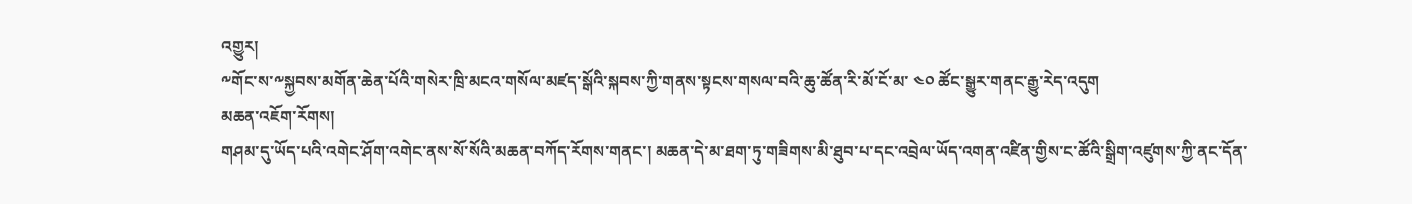འགྱུར།
༸གོང་ས་༸སྐྱབས་མགོན་ཆེན་པོའི་གསེར་ཁྲི་མངའ་གསོལ་མཛད་སྒོའི་སྐབས་ཀྱི་གནས་སྟངས་གསལ་བའི་ཆུ་ཚོན་རི་མོ་ངོ་མ་ ༤༠ ཚོང་སྒྱུར་གནང་རྒྱུ་རེད་འདུག
མཆན་འཇོག་རོགས།
གཤམ་དུ་ཡོད་པའི་འགེང་ཤོག་འགེང་ནས་སོ་སོའི་མཆན་བཀོད་རོགས་གནང་། མཆན་དེ་མ་ཐག་ཏུ་གཟིགས་མི་ཐུབ་པ་དང་འབྲེལ་ཡོད་འགན་འཛིན་གྱིས་ང་ཚོའི་སྒྲིག་འཛུགས་ཀྱི་ནང་དོན་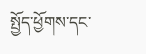སྤྱོད་ཕྱོགས་དང་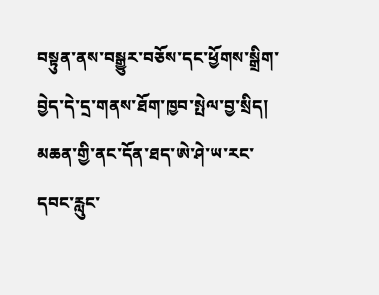བསྟུན་ནས་བསྒྱུར་བཅོས་དང་ཕྱོགས་སྒྲིག་བྱེད་དེ་དྲ་གནས་ཐོག་ཁྱབ་སྤེལ་བྱ་སྲིད། མཆན་གྱི་ནང་དོན་ཐད་ཨེ་ཤེ་ཡ་རང་དབང་རླུང་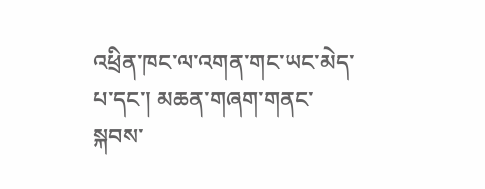འཕྲིན་ཁང་ལ་འགན་གང་ཡང་མེད་པ་དང་། མཆན་གཞག་གནང་སྐབས་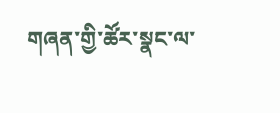གཞན་གྱི་ཚོར་སྣང་ལ་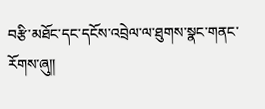བརྩི་མཐོང་དང་དངོས་འབྲེལ་ལ་ཐུགས་སྣང་གནང་རོགས་ཞུ༎